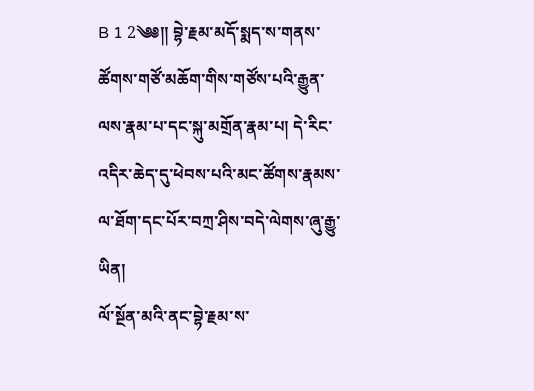B 1 2༄༅།། བྷེ་རྗམ་མདོ་སྨད་ས་གནས་ཚོགས་གཙོ་མཆོག་གིས་གཙོས་པའི་རྒྱུན་ལས་རྣམ་པ་དང་སྐུ་མགྲོན་རྣམ་པ། དེ་རིང་འདིར་ཆེད་དུ་ཕེབས་པའི་མང་ཚོགས་རྣམས་ལ་ཐོག་དང་པོར་བཀྲ་ཤིས་བདེ་ལེགས་ཞུ་རྒྱུ་ཡིན།
ལོ་སྔོན་མའི་ནང་བྷེ་རྗམ་ས་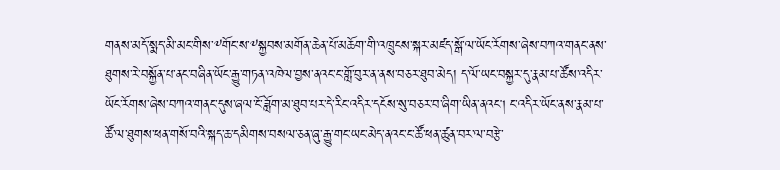གནས་མདོ་སྨད་མི་མང་གིས་༸གོང་ས་༸སྐྱབས་མགོན་ཆེན་པོ་མཆོག་གི་འཁྲུངས་སྐར་མཛད་སྒོ་ལ་ཡོང་རོགས་ཞེས་བཀའ་གནང་ནས་ཐུགས་རེ་བསྐྱོན་པ་ནང་བཞིན་ཡོང་རྒྱུ་གཏན་འཁེལ་བྱས་ནའང་ང་གློ་བུར་ན་ནས་བཅར་ཐུབ་མེད། ད་ལོ་ཡང་བསྐྱར་དུ་རྣམ་པ་ཚོས་འདིར་ཡོང་རོགས་ཞེས་བཀའ་གནང་དུས་ཞལ་ངོ་ཟློག་མ་ཐུབ་པར་དེ་རིང་འདིར་དངོས་སུ་བཅར་བ་ཞིག་ཡིན་ནའང། ང་འདིར་ཡོང་ནས་རྣམ་པ་ཚོ་ལ་ཐུགས་ཕན་གསོ་བའི་སྐད་ཆ་དམིགས་བསལ་ཅན་ཞུ་རྒྱུ་གང་ཡང་མེད་ནའང་ང་ཚོ་ཕན་ཚུན་བར་ལ་བརྩེ་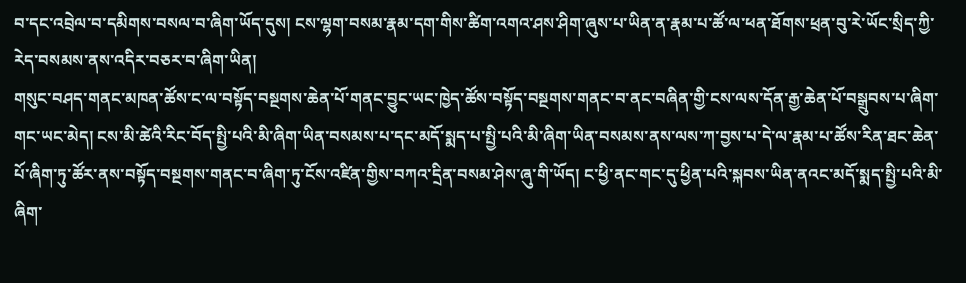བ་དང་འབྲེལ་བ་དམིགས་བསལ་བ་ཞིག་ཡོད་དུས། ངས་ལྷག་བསམ་རྣམ་དག་གིས་ཚིག་འགའ་ཤས་ཤིག་ཞུས་པ་ཡིན་ན་རྣམ་པ་ཚོ་ལ་ཕན་ཐོགས་ཕྲན་བུ་རེ་ཡོང་སྲིད་ཀྱི་རེད་བསམས་ནས་འདིར་བཅར་བ་ཞིག་ཡིན།
གསུང་བཤད་གནང་མཁན་ཚོས་ང་ལ་བསྟོད་བསྔགས་ཆེན་པོ་གནང་བྱུང་ཡང་ཁྱེད་ཚོས་བསྟོད་བསྔགས་གནང་བ་ནང་བཞིན་གྱི་ངས་ལས་དོན་རྒྱ་ཆེན་པོ་བསྒྲུབས་པ་ཞིག་གང་ཡང་མེད། ངས་མི་ཚེའི་རིང་བོད་སྤྱི་པའི་མི་ཞིག་ཡིན་བསམས་པ་དང་མདོ་སྨད་པ་སྤྱི་པའི་མི་ཞིག་ཡིན་བསམས་ནས་ལས་ཀ་བྱས་པ་དེ་ལ་རྣམ་པ་ཚོས་རིན་ཐང་ཆེན་པོ་ཞིག་ཏུ་ཚོར་ནས་བསྟོད་བསྔགས་གནང་བ་ཞིག་ཏུ་ངོས་འཛིན་གྱིས་བཀའ་དྲིན་བསམ་ཤེས་ཞུ་གི་ཡོད། ང་ཕྱི་ནང་གང་དུ་ཕྱིན་པའི་སྐབས་ཡིན་ནའང་མདོ་སྨད་སྤྱི་པའི་མི་ཞིག་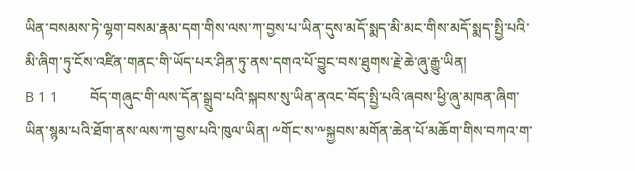ཡིན་བསམས་ཏེ་ལྷག་བསམ་རྣམ་དག་གིས་ལས་ཀ་བྱས་པ་ཡིན་དུས་མདོ་སྨད་མི་མང་གིས་མདོ་སྨད་སྤྱི་པའི་མི་ཞིག་ཏུ་ངོས་འཛིན་གནང་གི་ཡོད་པར་ཤིན་ཏུ་ནས་དགའ་པོ་བྱུང་བས་ཐུགས་རྗེ་ཆེ་ཞུ་རྒྱུ་ཡིན།
B 1 1        བོད་གཞུང་གི་ལས་དོན་སྒྲུབ་པའི་སྐབས་སུ་ཡིན་ནའང་བོད་སྤྱི་པའི་ཞབས་ཕྱི་ཞུ་མཁན་ཞིག་ཡིན་སྙམ་པའི་ཐོག་ནས་ལས་ཀ་བྱས་པའི་ཁུལ་ཡིན། ༸གོང་ས་༸སྐྱབས་མགོན་ཆེན་པོ་མཆོག་གིས་བཀའ་ག་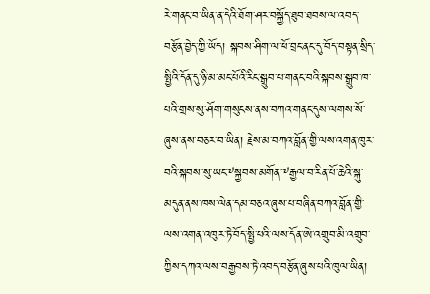རེ་གནང་བ་ཡིན་ན་དེའི་ཐོག་ཤར་བསྐྱོད་ཐུབ་ཐབས་ལ་འབད་བརྩོན་བྱེད་ཀྱི་ཡོད། སྐབས་ཤིག་ལ་ཕོ་བྲང་ནང་དུ་བོད་བསྟན་སྲིད་སྤྱིའི་དོན་དུ་ཉི་མ་མང་པོའི་རིང་སྒྲུབ་པ་གནང་བའི་སྐབས་སྒྲུབ་ཁ་པའི་གྲས་སུ་ཤོག་གསུངས་ནས་བཀའ་གནང་དུས་ལགས་སོ་ཞུས་ནས་བཅར་བ་ཡིན། རྗེས་མ་བཀའ་བློན་གྱི་ལས་འགན་ཁུར་བའི་སྐབས་སུ་ཡང་༸སྐྱབས་མགོན་༸རྒྱལ་བ་རིན་པོ་ཆེའི་སྐུ་མདུན་ནས་ཁས་ལེན་དམ་བཅའ་ཞུས་པ་བཞིན་བཀའ་བློན་གྱི་ལས་འགན་འཁུར་ཏེ་བོད་སྤྱི་པའི་ལས་དོན་ཨེ་འགྲུབ་མི་འགྲུབ་ཀྱིས་དཀའ་ལས་བརྒྱབས་ཏེ་འབད་བརྩོན་ཞུས་པའི་ཁུལ་ཡིན།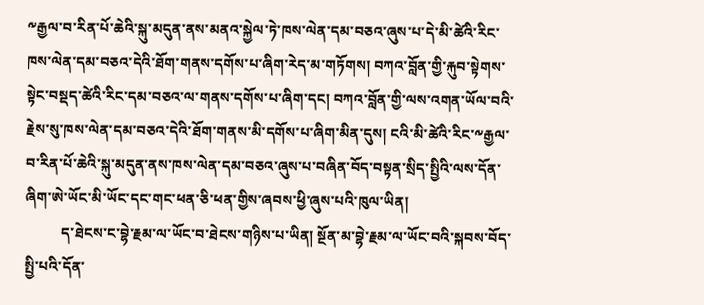༸རྒྱལ་བ་རིན་པོ་ཆེའི་སྐུ་མདུན་ནས་མནའ་སྐྱེལ་ཏེ་ཁས་ལེན་དམ་བཅའ་ཞུས་པ་དེ་མི་ཚེའི་རིང་ཁས་ལེན་དམ་བཅའ་དེའི་ཐོག་གནས་དགོས་པ་ཞིག་རེད་མ་གཏོགས། བཀའ་བློན་གྱི་རྐུབ་སྟེགས་སྟེང་བསྡད་ཚེའི་རིང་དམ་བཅའ་ལ་གནས་དགོས་པ་ཞིག་དང། བཀའ་བློན་གྱི་ལས་འགན་ཡོལ་བའི་རྗེས་སུ་ཁས་ལེན་དམ་བཅའ་དེའི་ཐོག་གནས་མི་དགོས་པ་ཞིག་མིན་དུས། ངའི་མི་ཚེའི་རིང་༸རྒྱལ་བ་རིན་པོ་ཆེའི་སྐུ་མདུན་ནས་ཁས་ལེན་དམ་བཅའ་ཞུས་པ་བཞིན་བོད་བསྟན་སྲིད་སྤྱིའི་ལས་དོན་ཞིག་ཨེ་ཡོང་མི་ཡོང་དང་གང་ཕན་ཅི་ཕན་གྱིས་ཞབས་ཕྱི་ཞུས་པའི་ཁུལ་ཡིན།
          ད་ཐེངས་ང་བྷེ་རྗམ་ལ་ཡོང་བ་ཐེངས་གཉིས་པ་ཡིན། སྔོན་མ་བྷེ་རྗམ་ལ་ཡོང་བའི་སྐབས་བོད་སྤྱི་པའི་དོན་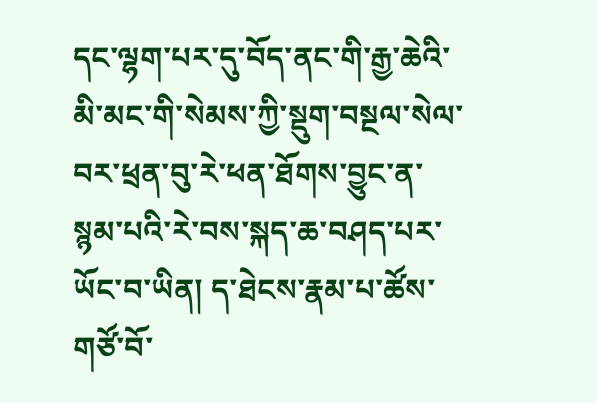དང་ལྷག་པར་དུ་བོད་ནང་གི་རྒྱ་ཆེའི་མི་མང་གི་སེམས་ཀྱི་སྡུག་བསྔལ་སེལ་བར་ཕྲན་བུ་རེ་ཕན་ཐོགས་བྱུང་ན་སྙམ་པའི་རེ་བས་སྐད་ཆ་བཤད་པར་ཡོང་བ་ཡིན། ད་ཐེངས་རྣམ་པ་ཚོས་གཙོ་བོ་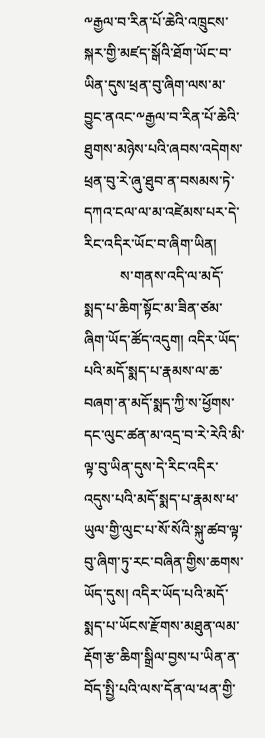༸རྒྱལ་བ་རིན་པོ་ཆེའི་འཁྲུངས་སྐར་གྱི་མཛད་སྒོའི་ཐོག་ཡོང་བ་ཡིན་དུས་ཕྲན་བུ་ཞིག་ལས་མ་བྱུང་ནའང་༸རྒྱལ་བ་རིན་པོ་ཆེའི་ཐུགས་མཉེས་པའི་ཞབས་འདེགས་ཕྲན་བུ་རེ་ཞུ་ཐུབ་ན་བསམས་ཏེ་དཀའ་ངལ་ལ་མ་འཛེམས་པར་དེ་རིང་འདིར་ཡོང་བ་ཞིག་ཡིན།
          ས་གནས་འདི་ལ་མདོ་སྨད་པ་ཆིག་སྟོང་མ་ཟིན་ཙམ་ཞིག་ཡོད་ཚོད་འདུག། འདིར་ཡོད་པའི་མདོ་སྨད་པ་རྣམས་ལ་ཆ་བཞག་ན་མདོ་སྨད་ཀྱི་ས་ཕྱོགས་དང་ལུང་ཚན་མ་འདྲ་བ་རེ་རེའི་མི་ལྟ་བུ་ཡིན་དུས་དེ་རིང་འདིར་འདུས་པའི་མདོ་སྨད་པ་རྣམས་ཕ་ཡུལ་གྱི་ལུང་པ་སོ་སོའི་སྐུ་ཚབ་ལྟ་བུ་ཞིག་ཏུ་རང་བཞིན་གྱིས་ཆགས་ཡོད་དུས། འདིར་ཡོད་པའི་མདོ་སྨད་པ་ཡོངས་རྫོགས་མཐུན་ལམ་རྡོག་རྩ་ཆིག་སྒྲིལ་བྱས་པ་ཡིན་ན་བོད་སྤྱི་པའི་ལས་དོན་ལ་ཕན་གྱི་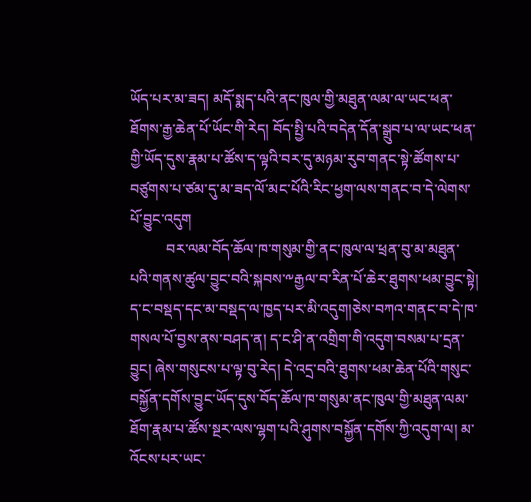ཡོད་པར་མ་ཟད། མདོ་སྨད་པའི་ནང་ཁུལ་གྱི་མཐུན་ལམ་ལ་ཡང་ཕན་ཐོགས་རྒྱ་ཆེན་པོ་ཡོང་གི་རེད། བོད་སྤྱི་པའི་བདེན་དོན་སྒྲུབ་པ་ལ་ཡང་ཕན་གྱི་ཡོད་དུས་རྣམ་པ་ཚོས་ད་ལྟའི་བར་དུ་མཉམ་རུབ་གནང་སྟེ་ཚོགས་པ་བཙུགས་པ་ཙམ་དུ་མ་ཟད་ལོ་མང་པོའི་རིང་ཕྱག་ལས་གནང་བ་དེ་ལེགས་པོ་བྱུང་འདུག
          བར་ལམ་བོད་ཆོལ་ཁ་གསུམ་གྱི་ནང་ཁུལ་ལ་ཕྲན་བུ་མ་མཐུན་པའི་གནས་ཚུལ་བྱུང་བའི་སྐབས་༸རྒྱལ་བ་རིན་པོ་ཆེར་ཐུགས་ཕམ་བྱུང་སྟེ། ད་ང་བསྡད་དང་མ་བསྡད་ལ་ཁྱད་པར་མི་འདུག།ཅེས་བཀའ་གནང་བ་དེ་ཁ་གསལ་པོ་བྱས་ནས་བཤད་ན། ད་ང་ཤི་ན་འགྲིག་གི་འདུག་བསམ་པ་དྲན་བྱུང། ཞེས་གསུངས་པ་ལྟ་བུ་རེད། དེ་འདྲ་བའི་ཐུགས་ཕམ་ཆེན་པོའི་གསུང་བསྐྱོན་དགོས་བྱུང་ཡོད་དུས་བོད་ཆོལ་ཁ་གསུམ་ནང་ཁུལ་གྱི་མཐུན་ལམ་ཐོག་རྣམ་པ་ཚོས་སྔར་ལས་ལྷག་པའི་ཤུགས་བསྐྱོན་དགོས་ཀྱི་འདུག་ལ། མ་འོངས་པར་ཡང་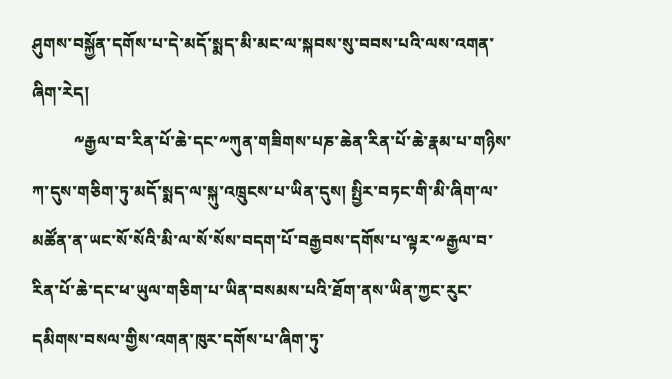ཤུགས་བསྐྱོན་དགོས་པ་དེ་མདོ་སྨད་མི་མང་ལ་སྐབས་སུ་བབས་པའི་ལས་འགན་ཞིག་རེད།
          ༸རྒྱལ་བ་རིན་པོ་ཆེ་དང་༸ཀུན་གཟིགས་པཎ་ཆེན་རིན་པོ་ཆེ་རྣམ་པ་གཉིས་ཀ་དུས་གཅིག་ཏུ་མདོ་སྨད་ལ་སྐུ་འཁྲུངས་པ་ཡིན་དུས། སྤྱིར་བཏང་གི་མི་ཞིག་ལ་མཚོན་ན་ཡང་སོ་སོའི་མི་ལ་སོ་སོས་བདག་པོ་བརྒྱབས་དགོས་པ་ལྟར་༸རྒྱལ་བ་རིན་པོ་ཆེ་དང་ཕ་ཡུལ་གཅིག་པ་ཡིན་བསམས་པའི་ཐོག་ནས་ཡིན་ཀྱང་རུང་དམིགས་བསལ་གྱིས་འགན་ཁུར་དགོས་པ་ཞིག་ཏུ་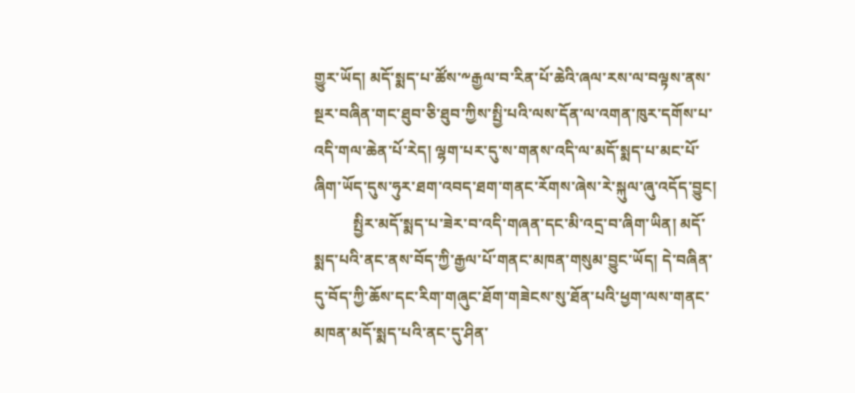གྱུར་ཡོད། མདོ་སྨད་པ་ཚོས་༸རྒྱལ་བ་རིན་པོ་ཆེའི་ཞལ་རས་ལ་བལྟས་ནས་སྔར་བཞིན་གང་ཐུབ་ཅི་ཐུབ་ཀྱིས་སྤྱི་པའི་ལས་དོན་ལ་འགན་ཁུར་དགོས་པ་འདི་གལ་ཆེན་པོ་རེད། ལྷག་པར་དུ་ས་གནས་འདི་ལ་མདོ་སྨད་པ་མང་པོ་ཞིག་ཡོད་དུས་ཧུར་ཐག་འབད་ཐག་གནང་རོགས་ཞེས་རེ་སྐུལ་ཞུ་འདོད་བྱུང།
          སྤྱིར་མདོ་སྨད་པ་ཟེར་བ་འདི་གཞན་དང་མི་འདྲ་བ་ཞིག་ཡིན། མདོ་སྨད་པའི་ནང་ནས་བོད་ཀྱི་རྒྱལ་པོ་གནང་མཁན་གསུམ་བྱུང་ཡོད། དེ་བཞིན་དུ་བོད་ཀྱི་ཆོས་དང་རིག་གཞུང་ཐོག་གཟེངས་སུ་ཐོན་པའི་ཕྱག་ལས་གནང་མཁན་མདོ་སྨད་པའི་ནང་དུ་ཤིན་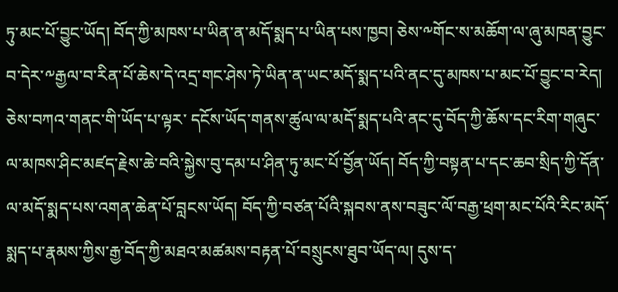ཏུ་མང་པོ་བྱུང་ཡོད། བོད་ཀྱི་མཁས་པ་ཡིན་ན་མདོ་སྨད་པ་ཡིན་པས་ཁྱབ། ཅེས་༸གོང་ས་མཆོག་ལ་ཞུ་མཁན་བྱུང་བ་དེར་༸རྒྱལ་བ་རིན་པོ་ཆེས་དེ་འདྲ་གང་ཤེས་ཏེ་ཡིན་ན་ཡང་མདོ་སྨད་པའི་ནང་དུ་མཁས་པ་མང་པོ་བྱུང་བ་རེད། ཅེས་བཀའ་གནང་གི་ཡོད་པ་ལྟར་ དངོས་ཡོད་གནས་ཚུལ་ལ་མདོ་སྨད་པའི་ནང་དུ་བོད་ཀྱི་ཆོས་དང་རིག་གཞུང་ལ་མཁས་ཤིང་མཛད་རྗེས་ཆེ་བའི་སྐྱེས་བུ་དམ་པ་ཤིན་ཏུ་མང་པོ་བྱོན་ཡོད། བོད་ཀྱི་བསྟན་པ་དང་ཆབ་སྲིད་ཀྱི་དོན་ལ་མདོ་སྨད་པས་འགན་ཆེན་པོ་བླངས་ཡོད། བོད་ཀྱི་བཙན་པོའི་སྐབས་ནས་བཟུང་ལོ་བརྒྱ་ཕྲག་མང་པོའི་རིང་མདོ་སྨད་པ་རྣམས་ཀྱིས་རྒྱ་བོད་ཀྱི་མཐའ་མཚམས་བརྟན་པོ་བསྲུངས་ཐུབ་ཡོད་ལ། དུས་ད་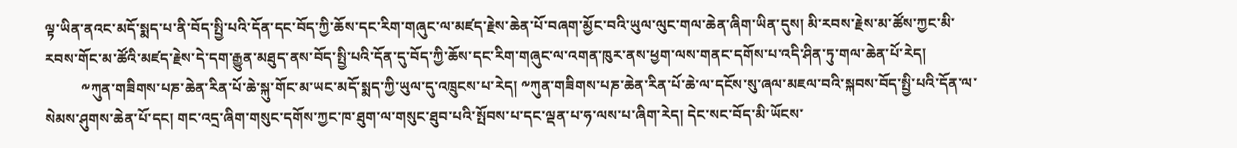ལྟ་ཡིན་ནའང་མདོ་སྨད་པ་ནི་བོད་སྤྱི་པའི་དོན་དང་བོད་ཀྱི་ཆོས་དང་རིག་གཞུང་ལ་མཛད་རྗེས་ཆེན་པོ་བཞག་མྱོང་བའི་ཡུལ་ལུང་གལ་ཆེན་ཞིག་ཡིན་དུས། མི་རབས་རྗེས་མ་ཚོས་ཀྱང་མི་རབས་གོང་མ་ཚོའི་མཛད་རྗེས་དེ་དག་རྒྱུན་མཐུད་ནས་བོད་སྤྱི་པའི་དོན་དུ་བོད་ཀྱི་ཆོས་དང་རིག་གཞུང་ལ་འགན་ཁུར་ནས་ཕྱག་ལས་གནང་དགོས་པ་འདི་ཤིན་ཏུ་གལ་ཆེན་པོ་རེད།
          ༸ཀུན་གཟིགས་པཎ་ཆེན་རིན་པོ་ཆེ་སྐུ་གོང་མ་ཡང་མདོ་སྨད་ཀྱི་ཡུལ་དུ་འཁྲུངས་པ་རེད། ༸ཀུན་གཟིགས་པཎ་ཆེན་རིན་པོ་ཆེ་ལ་དངོས་སུ་ཞལ་མཇལ་བའི་སྐབས་བོད་སྤྱི་པའི་དོན་ལ་སེམས་ཤུགས་ཆེན་པོ་དང། གང་འདྲ་ཞིག་གསུང་དགོས་ཀྱང་ཁ་ཐུག་ལ་གསུང་ཐུབ་པའི་སྤོབས་པ་དང་ལྡན་པ་ཧ་ལས་པ་ཞིག་རེད། དེང་སང་བོད་མི་ཡོངས་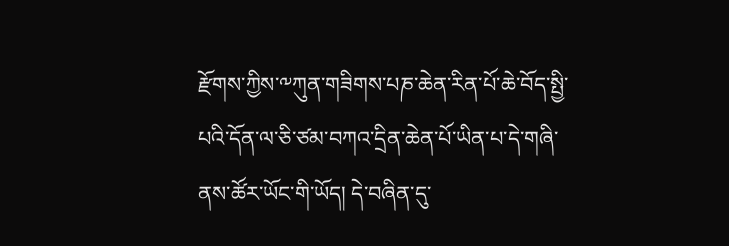རྫོགས་ཀྱིས་༸ཀུན་གཟིགས་པཎ་ཆེན་རིན་པོ་ཆེ་བོད་སྤྱི་པའི་དོན་ལ་ཅི་ཙམ་བཀའ་དྲིན་ཆེན་པོ་ཡིན་པ་དེ་གཞི་ནས་ཚོར་ཡོང་གི་ཡོད། དེ་བཞིན་དུ་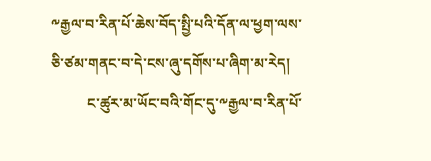༸རྒྱལ་བ་རིན་པོ་ཆེས་བོད་སྤྱི་པའི་དོན་ལ་ཕྱག་ལས་ཅི་ཙམ་གནང་བ་དེ་ངས་ཞུ་དགོས་པ་ཞིག་མ་རེད།
          ང་ཚུར་མ་ཡོང་བའི་གོང་དུ་༸རྒྱལ་བ་རིན་པོ་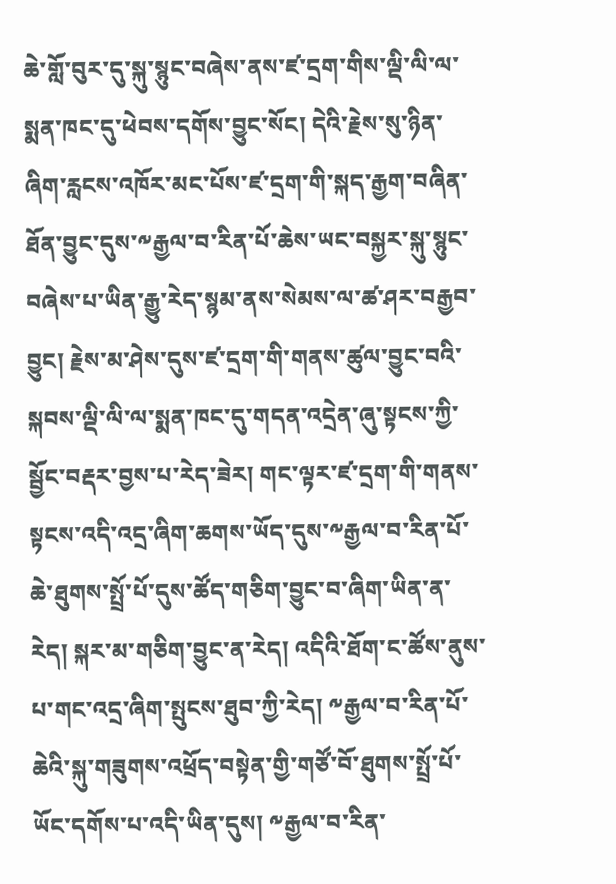ཆེ་གློ་བུར་དུ་སྐུ་སྙུང་བཞེས་ནས་ཛ་དྲག་གིས་ལྡི་ལི་ལ་སྨན་ཁང་དུ་ཕེབས་དགོས་བྱུང་སོང། དེའི་རྗེས་སུ་ཉིན་ཞིག་རླངས་འཁོར་མང་པོས་ཛ་དྲག་གི་སྐད་རྒྱག་བཞིན་ཐོན་བྱུང་དུས་༸རྒྱལ་བ་རིན་པོ་ཆེས་ཡང་བསྐྱར་སྐུ་སྙུང་བཞེས་པ་ཡིན་རྒྱུ་རེད་སྙམ་ནས་སེམས་ལ་ཚ་ཤར་བརྒྱབ་བྱུང། རྗེས་མ་ཤེས་དུས་ཛ་དྲག་གི་གནས་ཚུལ་བྱུང་བའི་སྐབས་ལྡི་ལི་ལ་སྨན་ཁང་དུ་གདན་འདྲེན་ཞུ་སྟངས་ཀྱི་སྦྱོང་བརྡར་བྱས་པ་རེད་ཟེར། གང་ལྟར་ཛ་དྲག་གི་གནས་སྟངས་འདི་འདྲ་ཞིག་ཆགས་ཡོད་དུས་༸རྒྱལ་བ་རིན་པོ་ཆེ་ཐུགས་སྤྲོ་པོ་དུས་ཚོད་གཅིག་བྱུང་བ་ཞིག་ཡིན་ན་རེད། སྐར་མ་གཅིག་བྱུང་ན་རེད། འདིའི་ཐོག་ང་ཚོས་ནུས་པ་གང་འདྲ་ཞིག་སྤུངས་ཐུབ་ཀྱི་རེད། ༸རྒྱལ་བ་རིན་པོ་ཆེའི་སྐུ་གཟུགས་འཕྲོད་བསྟེན་གྱི་གཙོ་བོ་ཐུགས་སྤྲོ་པོ་ཡོང་དགོས་པ་འདི་ཡིན་དུས། ༸རྒྱལ་བ་རིན་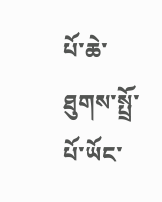པོ་ཆེ་ཐུགས་སྤྲོ་པོ་ཡོང་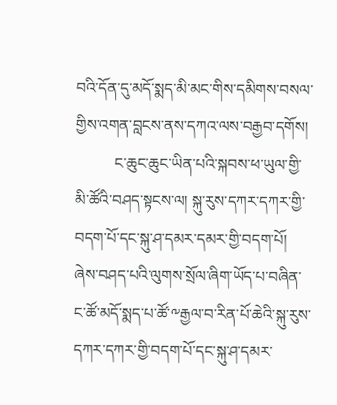བའི་དོན་དུ་མདོ་སྨད་མི་མང་གིས་དམིགས་བསལ་གྱིས་འགན་བླངས་ནས་དཀའ་ལས་བརྒྱབ་དགོས།
          ང་ཆུང་ཆུང་ཡིན་པའི་སྐབས་ཕ་ཡུལ་གྱི་མི་ཚོའི་བཤད་སྟངས་ལ། སྐུ་རུས་དཀར་དཀར་གྱི་བདག་པོ་དང་སྐུ་ཤ་དམར་དམར་གྱི་བདག་པོ། ཞེས་བཤད་པའི་ལུགས་སྲོལ་ཞིག་ཡོད་པ་བཞིན་ང་ཚོ་མདོ་སྨད་པ་ཚོ་༸རྒྱལ་བ་རིན་པོ་ཆེའི་སྐུ་རུས་དཀར་དཀར་གྱི་བདག་པོ་དང་སྐུ་ཤ་དམར་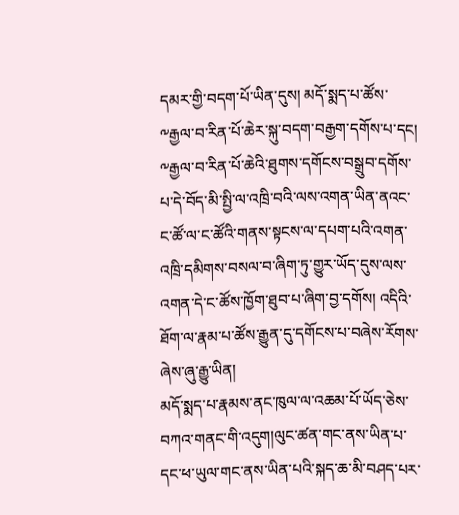དམར་གྱི་བདག་པོ་ཡིན་དུས། མདོ་སྨད་པ་ཚོས་༸རྒྱལ་བ་རིན་པོ་ཆེར་སྐུ་བདག་བརྒྱག་དགོས་པ་དང། ༸རྒྱལ་བ་རིན་པོ་ཆེའི་ཐུགས་དགོངས་བསྒྲུབ་དགོས་པ་དེ་བོད་མི་སྤྱི་ལ་འཁྲི་བའི་ལས་འགན་ཡིན་ནའང་ང་ཚོ་ལ་ང་ཚོའི་གནས་སྟངས་ལ་དཔག་པའི་འགན་འཁྲི་དམིགས་བསལ་བ་ཞིག་ཏུ་གྱུར་ཡོད་དུས་ལས་འགན་དེ་ང་ཚོས་ཁྱོག་ཐུབ་པ་ཞིག་བྱ་དགོས། འདིའི་ཐོག་ལ་རྣམ་པ་ཚོས་རྒྱུན་དུ་དགོངས་པ་བཞེས་རོགས་ཞེས་ཞུ་རྒྱུ་ཡིན།
མདོ་སྨད་པ་རྣམས་ནང་ཁུལ་ལ་འཆམ་པོ་ཡོད་ཅེས་བཀའ་གནང་གི་འདུག།ལུང་ཚན་གང་ནས་ཡིན་པ་དང་ཕ་ཡུལ་གང་ནས་ཡིན་པའི་སྐད་ཆ་མི་བཤད་པར་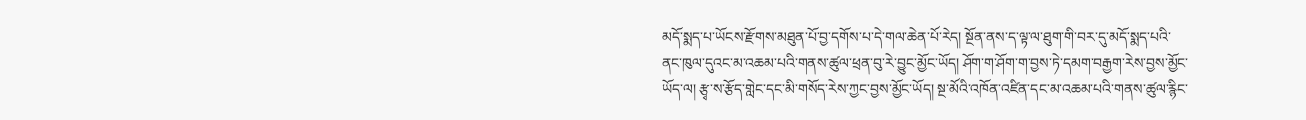མདོ་སྨད་པ་ཡོངས་རྫོགས་མཐུན་པོ་བྱ་དགོས་པ་དེ་གལ་ཆེན་པོ་རེད། སྔོན་ནས་ད་ལྟ་ལ་ཐུག་གི་བར་དུ་མདོ་སྨད་པའི་ནང་ཁུལ་དུའང་མ་འཆམ་པའི་གནས་ཚུལ་ཕྲན་བུ་རེ་བྱུང་མྱོང་ཡོད། ཤོག་ག་ཤོག་ག་བྱས་ཏེ་དམག་བརྒྱག་རེས་བྱས་མྱོང་ཡོད་ལ། རྩྭ་ས་རྩོད་གླེང་དང་མི་གསོད་རེས་ཀྱང་བྱས་མྱོང་ཡོད། སྔ་མོའི་འཁོན་འཛིན་དང་མ་འཆམ་པའི་གནས་ཚུལ་རྙིང་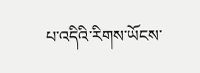པ་འདིའི་རིགས་ཡོངས་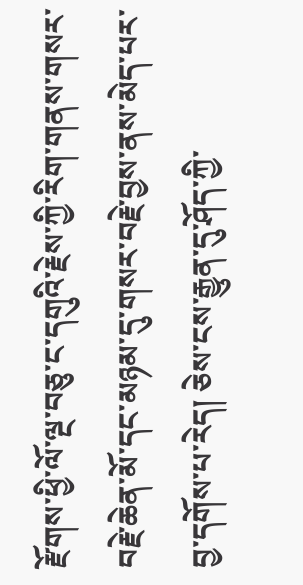རྫོགས་ཕྱི་ལོ་ལྔ་བཅུ་ང་དགུའི་རྗེས་ཀྱི་རིག་གནས་གསར་བརྗེ་ཆེན་མོ་དང་མཉམ་དུ་གསར་བརྗེ་བྱས་ནས་མེད་པར་བྱ་དགོས་པ་རེད། ཅེས་ངས་རྒྱུན་དུ་ཤོད་ཀྱི་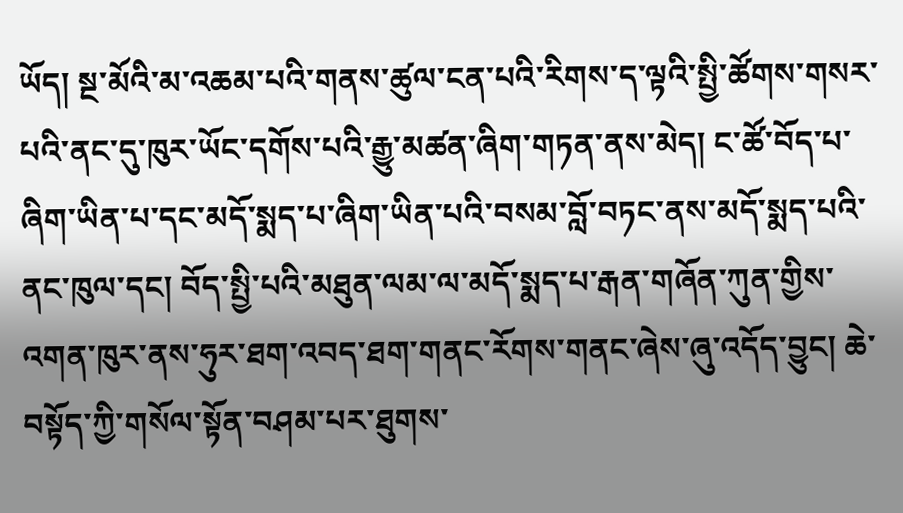ཡོད། སྔ་མོའི་མ་འཆམ་པའི་གནས་ཚུལ་ངན་པའི་རིགས་ད་ལྟའི་སྤྱི་ཚོགས་གསར་པའི་ནང་དུ་ཁུར་ཡོང་དགོས་པའི་རྒྱུ་མཚན་ཞིག་གཏན་ནས་མེད། ང་ཚོ་བོད་པ་ཞིག་ཡིན་པ་དང་མདོ་སྨད་པ་ཞིག་ཡིན་པའི་བསམ་བློ་བཏང་ནས་མདོ་སྨད་པའི་ནང་ཁུལ་དང། བོད་སྤྱི་པའི་མཐུན་ལམ་ལ་མདོ་སྨད་པ་རྒན་གཞོན་ཀུན་གྱིས་འགན་ཁུར་ནས་ཧུར་ཐག་འབད་ཐག་གནང་རོགས་གནང་ཞེས་ཞུ་འདོད་བྱུང། ཆེ་བསྟོད་ཀྱི་གསོལ་སྟོན་བཤམ་པར་ཐུགས་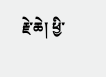རྗེ་ཆེ། ཕྱི་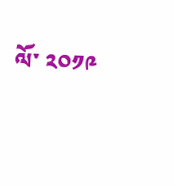ལོ་ ༢༠༡༩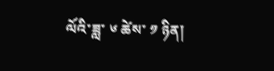ལོའི་ཟླ་ ༦ ཚེས་ ༡ ཉིན།